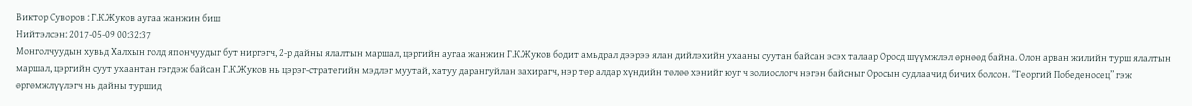Виктор Суворов : Г.К.Жуков аугаа жанжин биш
Нийтэлсэн: 2017-05-09 00:32:37
Монголчуудын хувьд Халхын голд япончуудыг бут ниргэгч, 2-р дайны ялалтын маршал, цэргийн аугаа жанжин Г.К.Жуков бодит амьдрал дээрээ ялан дийлэхийн ухааны суутан байсан эсэх талаар Оросд шүүмжлэл өрнөөд байна. Олон арван жилийн турш ялалтын маршал, цэргийн суут ухаантан гэгдэж байсан Г.К.Жуков нь цэрэг-стратегийн мэдлэг муутай, хатуу дарангуйлан захирагч, нэр төр алдар хүндийн төлөө хэнийг юуг ч золиослогч нэгэн байсныг Оросын судлаачид бичих болсон. “Георгий Победеносец” гэж өргөмжлүүлэгч нь дайны туршид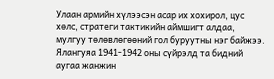Улаан армийн хүлээсэн асар их хохирол, цус хөлс, стратеги тактикийн аймшигт алдаа, мулгуу төлөвлөгөөний гол буруутны нэг байжээ. Ялангуяа 1941-1942 оны сүйрэлд та бидний аугаа жанжин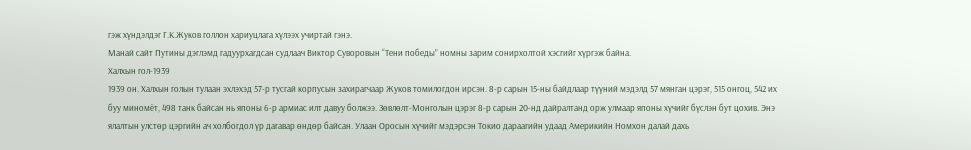гэж хүндэлдэг Г.К.Жуков голлон хариуцлага хүлээх учиртай гэнэ.
Манай сайт Путины дэглэмд гадуурхагдсан судлаач Виктор Суворовын “Тени победы” номны зарим сонирхолтой хэсгийг хүргэж байна.
Халхын гол-1939
1939 он. Халхын голын тулаан эхлэхэд 57-р тусгай корпусын захирагчаар Жуков томилогдон ирсэн. 8-р сарын 15-ны байдлаар түүний мэдэлд 57 мянган цэрэг, 515 онгоц, 542 их буу миномёт, 498 танк байсан нь японы 6-р армиас илт давуу болжээ. Зөвлөлт-Монголын цэрэг 8-р сарын 20-нд дайралтанд орж улмаар японы хүчийг бүслэн бут цохив. Энэ ялалтын улстөр цэргийн ач холбогдол үр дагавар өндөр байсан. Улаан Оросын хүчийг мэдэрсэн Токио дараагийн удаад Америкийн Номхон далай дахь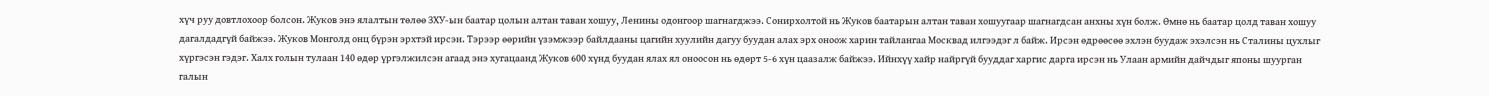хүч руу довтлохоор болсон. Жуков энэ ялалтын төлөө ЗХУ-ын баатар цолын алтан таван хошуу, Ленины одонгоор шагнагджээ. Сонирхолтой нь Жуков баатарын алтан таван хошуугаар шагнагдсан анхны хүн болж. Өмнө нь баатар цолд таван хошуу дагалдадгүй байжээ. Жуков Монголд онц бүрэн эрхтэй ирсэн. Тэрээр өөрийн үзэмжээр байлдааны цагийн хуулийн дагуу буудан алах эрх оноож харин тайлангаа Москвад илгээдэг л байж. Ирсэн өдрөөсөө эхлэн буудаж эхэлсэн нь Сталины цухлыг хүргэсэн гэдэг. Халх голын тулаан 140 өдөр үргэлжилсэн агаад энэ хугацаанд Жуков 600 хүнд буудан ялах ял оноосон нь өдөрт 5-6 хүн цаазалж байжээ. Ийнхүү хайр найргүй бууддаг харгис дарга ирсэн нь Улаан армийн дайчдыг японы шуурган галын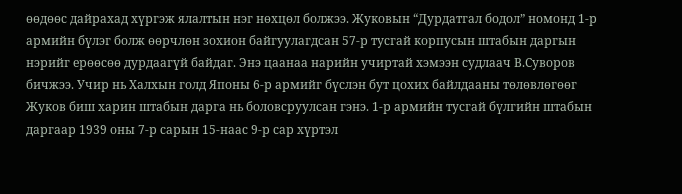өөдөөс дайрахад хүргэж ялалтын нэг нөхцөл болжээ. Жуковын “Дурдатгал бодол” номонд 1-р армийн бүлэг болж өөрчлөн зохион байгуулагдсан 57-р тусгай корпусын штабын даргын нэрийг ерөөсөө дурдаагүй байдаг. Энэ цаанаа нарийн учиртай хэмээн судлаач В.Суворов бичжээ. Учир нь Халхын голд Японы 6-р армийг бүслэн бут цохих байлдааны төлөвлөгөөг Жуков биш харин штабын дарга нь боловсруулсан гэнэ. 1-р армийн тусгай бүлгийн штабын даргаар 1939 оны 7-р сарын 15-наас 9-р сар хүртэл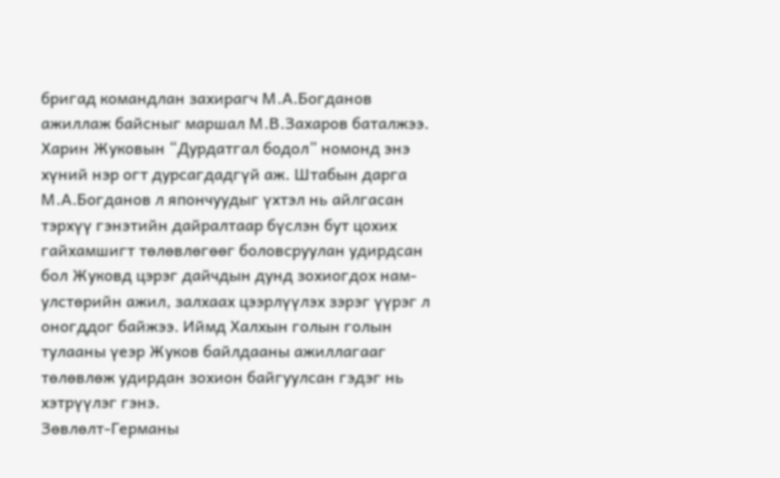бригад командлан захирагч М.А.Богданов ажиллаж байсныг маршал М.В.Захаров баталжээ. Харин Жуковын “Дурдатгал бодол” номонд энэ хүний нэр огт дурсагдадгүй аж. Штабын дарга М.А.Богданов л япончуудыг үхтэл нь айлгасан тэрхүү гэнэтийн дайралтаар бүслэн бут цохих гайхамшигт төлөвлөгөөг боловсруулан удирдсан бол Жуковд цэрэг дайчдын дунд зохиогдох нам-улстөрийн ажил, залхаах цээрлүүлэх зэрэг үүрэг л оногддог байжээ. Иймд Халхын голын голын тулааны үеэр Жуков байлдааны ажиллагааг төлөвлөж удирдан зохион байгуулсан гэдэг нь хэтрүүлэг гэнэ.
Зөвлөлт-Германы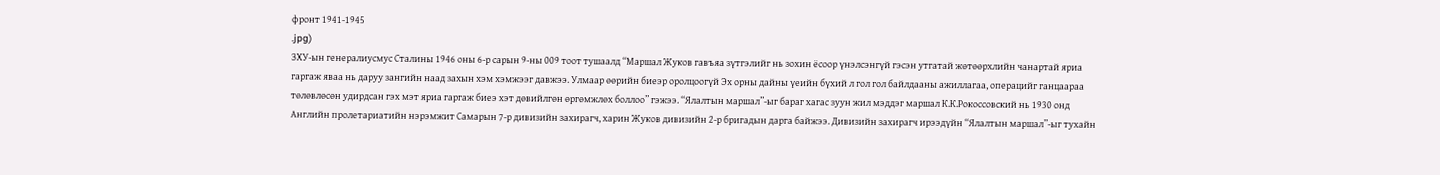фронт 1941-1945
.jpg)
ЗХУ-ын генералиусмус Сталины 1946 оны 6-р сарын 9-ны 009 тоот тушаалд “Маршал Жуков гавъяа зүтгэлийг нь зохин ёсоор үнэлсэнгүй гэсэн утгатай жөтөөрхлийн чанартай яриа гаргаж яваа нь даруу зангийн наад захын хэм хэмжээг давжээ. Улмаар өөрийн биеэр оролцоогүй Эх орны дайны үеийн бүхий л гол гол байлдааны ажиллагаа, операцийг ганцаараа төлөвлөсөн удирдсан гэх мэт яриа гаргаж биеэ хэт дөвийлгөн өргөмжлөх боллоо” гэжээ. “Ялалтын маршал”-ыг бараг хагас зуун жил мэддэг маршал К.К.Рокоссовский нь 1930 онд Английн пролетариатийн нэрэмжит Самарын 7-р дивизийн захирагч, харин Жуков дивизийн 2-р бригадын дарга байжээ. Дивизийн захирагч ирээдүйн “Ялалтын маршал”-ыг тухайн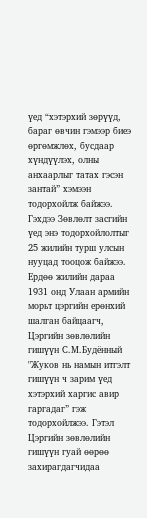үед “хэтэрхий зөрүүд, бараг өвчин гэмээр биеэ өргөмжлөх, бусдаар хүндүүлэх, олны анхаарлыг татах гэсэн зантай” хэмээн тодорхойлж байжээ. Гэхдээ Зөвлөлт засгийн үед энэ тодорхойлолтыг 25 жилийн турш улсын нууцад тооцож байжээ. Ердөө жилийн дараа 1931 онд Улаан армийн морьт цэргийн ерөнхий шалган байцаагч, Цэргийн зөвлөлийн гишүүн С.М.Будённый "Жуков нь намын итгэлт гишүүн ч зарим үед хэтэрхий харгис авир гаргадаг” гэж тодорхойлжээ. Гэтэл Цэргийн зөвлөлийн гишүүн гуай өөрөө захирагдагчидаа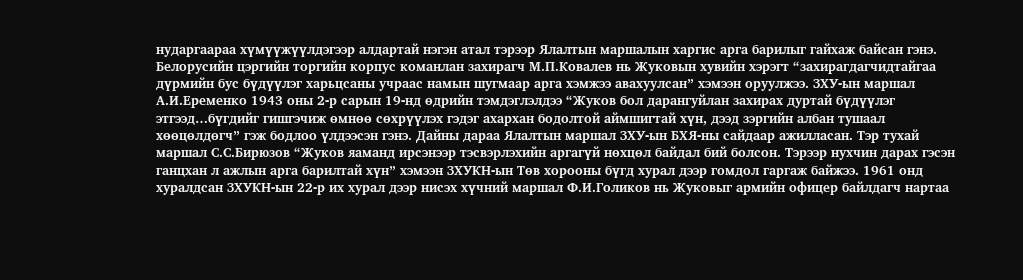нударгаараа хүмүүжүүлдэгээр алдартай нэгэн атал тэрээр Ялалтын маршалын харгис арга барилыг гайхаж байсан гэнэ. Белорусийн цэргийн торгийн корпус команлан захирагч М.П.Ковалев нь Жуковын хувийн хэрэгт “захирагдагчидтайгаа дүрмийн бус бүдүүлэг харьцсаны учраас намын шугмаар арга хэмжээ авахуулсан” хэмээн оруулжээ. ЗХУ-ын маршал А.И.Еременко 1943 оны 2-р сарын 19-нд өдрийн тэмдэглэлдээ “Жуков бол дарангуйлан захирах дуртай бүдүүлэг этгээд…бүгдийг гишгэчиж өмнөө сөхрүүлэх гэдэг ахархан бодолтой аймшигтай хүн, дээд зэргийн албан тушаал хөөцөлдөгч” гэж бодлоо үлдээсэн гэнэ. Дайны дараа Ялалтын маршал ЗХУ-ын БХЯ-ны сайдаар ажилласан. Тэр тухай маршал С.С.Бирюзов “Жуков яаманд ирсэнээр тэсвэрлэхийн аргагүй нөхцөл байдал бий болсон. Тэрээр нухчин дарах гэсэн ганцхан л ажлын арга барилтай хүн” хэмээн ЗХУКН-ын Төв хорооны бүгд хурал дээр гомдол гаргаж байжээ. 1961 онд хуралдсан ЗХУКН-ын 22-р их хурал дээр нисэх хүчний маршал Ф.И.Голиков нь Жуковыг армийн офицер байлдагч нартаа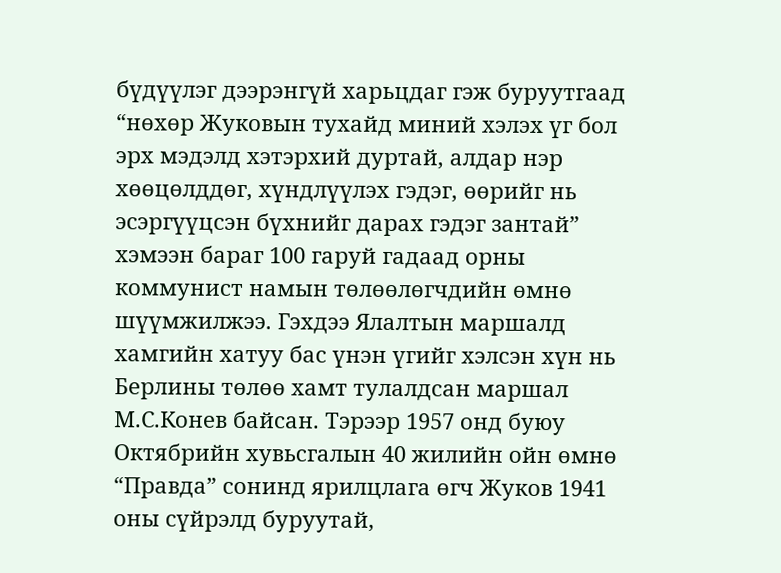бүдүүлэг дээрэнгүй харьцдаг гэж буруутгаад “нөхөр Жуковын тухайд миний хэлэх үг бол эрх мэдэлд хэтэрхий дуртай, алдар нэр хөөцөлддөг, хүндлүүлэх гэдэг, өөрийг нь эсэргүүцсэн бүхнийг дарах гэдэг зантай” хэмээн бараг 100 гаруй гадаад орны коммунист намын төлөөлөгчдийн өмнө шүүмжилжээ. Гэхдээ Ялалтын маршалд хамгийн хатуу бас үнэн үгийг хэлсэн хүн нь Берлины төлөө хамт тулалдсан маршал М.С.Конев байсан. Тэрээр 1957 онд буюу Октябрийн хувьсгалын 40 жилийн ойн өмнө “Правда” сонинд ярилцлага өгч Жуков 1941 оны сүйрэлд буруутай,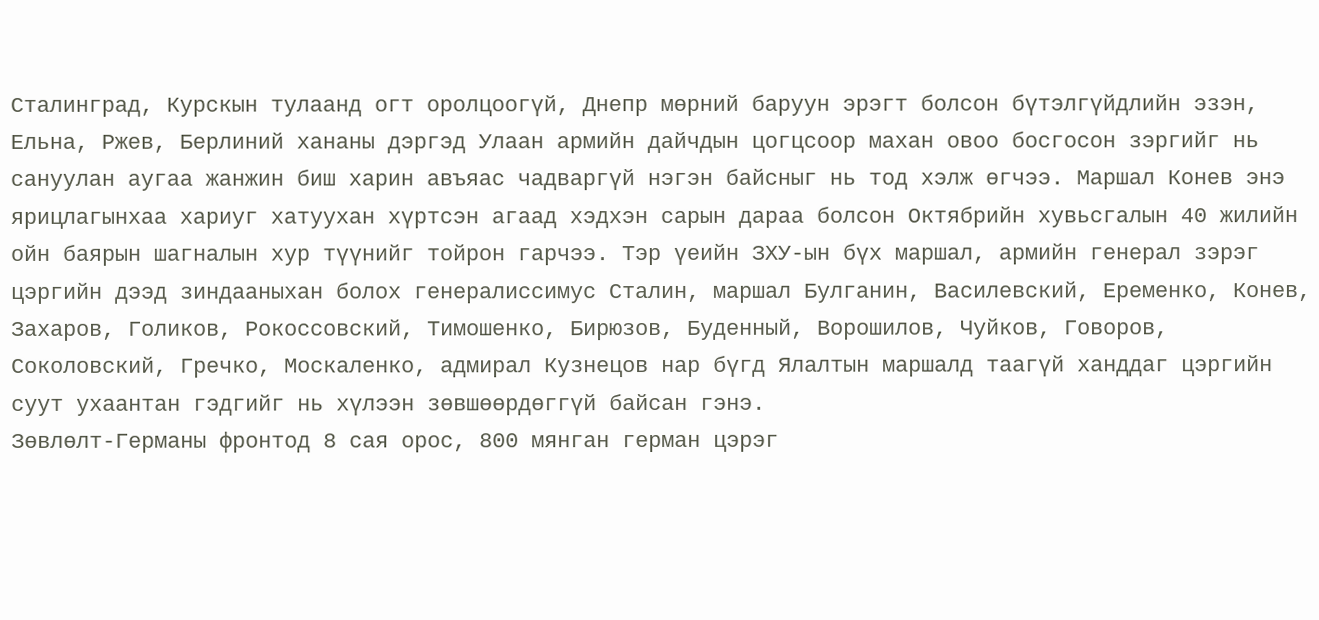Сталинград, Курскын тулаанд огт оролцоогүй, Днепр мөрний баруун эрэгт болсон бүтэлгүйдлийн эзэн, Ельна, Ржев, Берлиний хананы дэргэд Улаан армийн дайчдын цогцсоор махан овоо босгосон зэргийг нь сануулан аугаа жанжин биш харин авъяас чадваргүй нэгэн байсныг нь тод хэлж өгчээ. Маршал Конев энэ ярицлагынхаа хариуг хатуухан хүртсэн агаад хэдхэн сарын дараа болсон Октябрийн хувьсгалын 40 жилийн ойн баярын шагналын хур түүнийг тойрон гарчээ. Тэр үеийн ЗХУ-ын бүх маршал, армийн генерал зэрэг цэргийн дээд зиндааныхан болох генералиссимус Сталин, маршал Булганин, Василевский, Еременко, Конев, Захаров, Голиков, Рокоссовский, Тимошенко, Бирюзов, Буденный, Ворошилов, Чуйков, Говоров, Соколовский, Гречко, Москаленко, адмирал Кузнецов нар бүгд Ялалтын маршалд таагүй ханддаг цэргийн суут ухаантан гэдгийг нь хүлээн зөвшөөрдөггүй байсан гэнэ.
Зөвлөлт-Германы фронтод 8 сая орос, 800 мянган герман цэрэг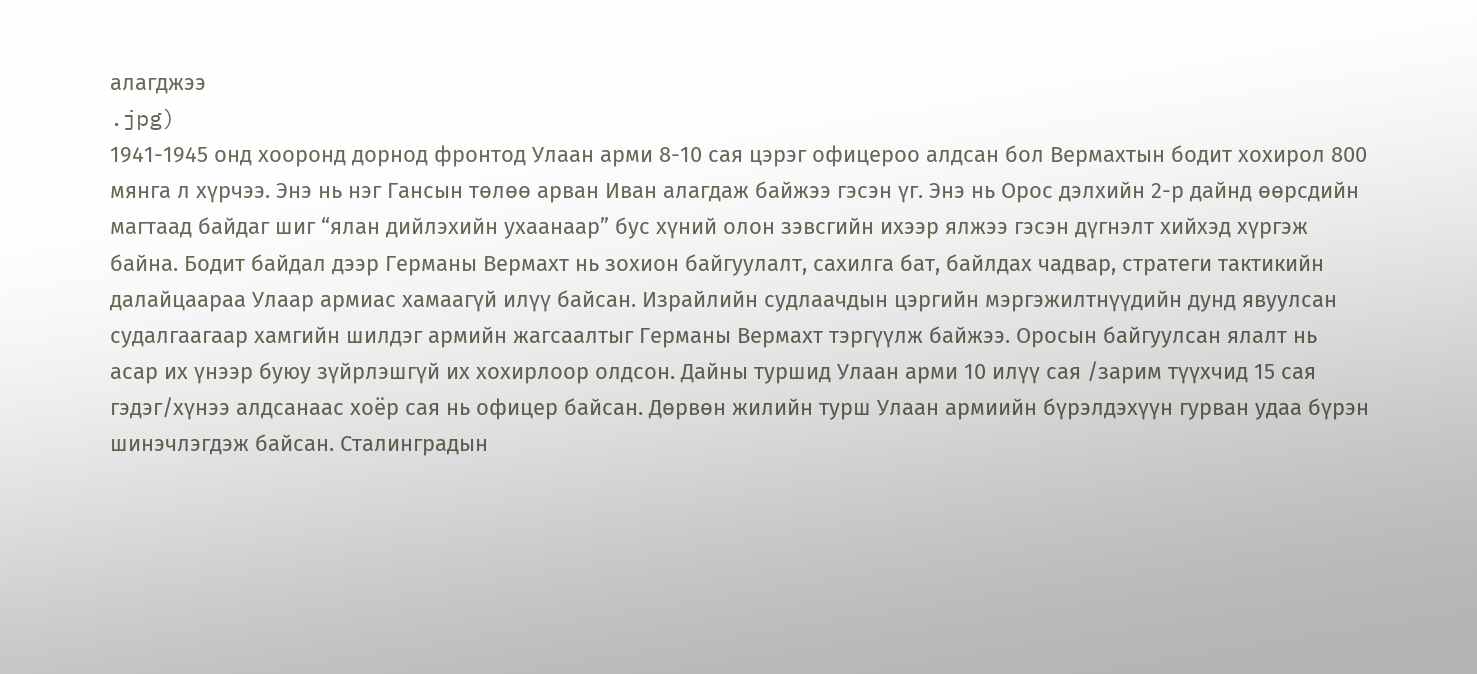алагджээ
.jpg)
1941-1945 онд хооронд дорнод фронтод Улаан арми 8-10 сая цэрэг офицероо алдсан бол Вермахтын бодит хохирол 800 мянга л хүрчээ. Энэ нь нэг Гансын төлөө арван Иван алагдаж байжээ гэсэн үг. Энэ нь Орос дэлхийн 2-р дайнд өөрсдийн магтаад байдаг шиг “ялан дийлэхийн ухаанаар” бус хүний олон зэвсгийн ихээр ялжээ гэсэн дүгнэлт хийхэд хүргэж байна. Бодит байдал дээр Германы Вермахт нь зохион байгуулалт, сахилга бат, байлдах чадвар, стратеги тактикийн далайцаараа Улаар армиас хамаагүй илүү байсан. Израйлийн судлаачдын цэргийн мэргэжилтнүүдийн дунд явуулсан судалгаагаар хамгийн шилдэг армийн жагсаалтыг Германы Вермахт тэргүүлж байжээ. Оросын байгуулсан ялалт нь асар их үнээр буюу зүйрлэшгүй их хохирлоор олдсон. Дайны туршид Улаан арми 10 илүү сая /зарим түүхчид 15 сая гэдэг/хүнээ алдсанаас хоёр сая нь офицер байсан. Дөрвөн жилийн турш Улаан армиийн бүрэлдэхүүн гурван удаа бүрэн шинэчлэгдэж байсан. Сталинградын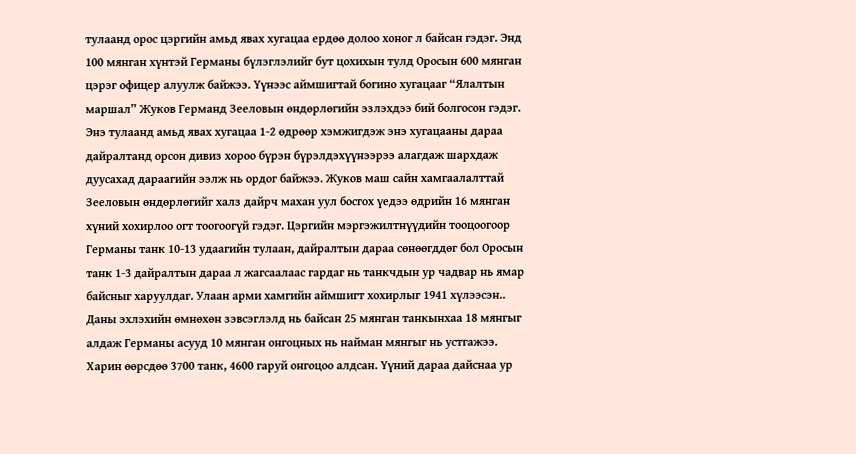тулаанд орос цэргийн амьд явах хугацаа ердөө долоо хоног л байсан гэдэг. Энд 100 мянган хүнтэй Германы бүлэглэлийг бут цохихын тулд Оросын 600 мянган цэрэг офицер алуулж байжээ. Үүнээс аймшигтай богино хугацааг “Ялалтын маршал” Жуков Германд Зееловын өндөрлөгийн эзлэхдээ бий болгосон гэдэг. Энэ тулаанд амьд явах хугацаа 1-2 өдрөөр хэмжигдэж энэ хугацааны дараа дайралтанд орсон дивиз хороо бүрэн бүрэлдэхүүнээрээ алагдаж шархдаж дуусахад дараагийн ээлж нь ордог байжээ. Жуков маш сайн хамгаалалттай Зееловын өндөрлөгийг халз дайрч махан уул босгох үедээ өдрийн 16 мянган хүний хохирлоо огт тоогоогүй гэдэг. Цэргийн мэргэжилтнүүдийн тооцоогоор Германы танк 10-13 удаагийн тулаан, дайралтын дараа сөнөөгддөг бол Оросын танк 1-3 дайралтын дараа л жагсаалаас гардаг нь танкчдын ур чадвар нь ямар байсныг харуулдаг. Улаан арми хамгийн аймшигт хохирлыг 1941 хүлээсэн.. Даны эхлэхийн өмнөхөн зэвсэглэлд нь байсан 25 мянган танкынхаа 18 мянгыг алдаж Германы асууд 10 мянган онгоцных нь найман мянгыг нь устгажээ. Харин өөрсдөө 3700 танк, 4600 гаруй онгоцоо алдсан. Үүний дараа дайснаа ур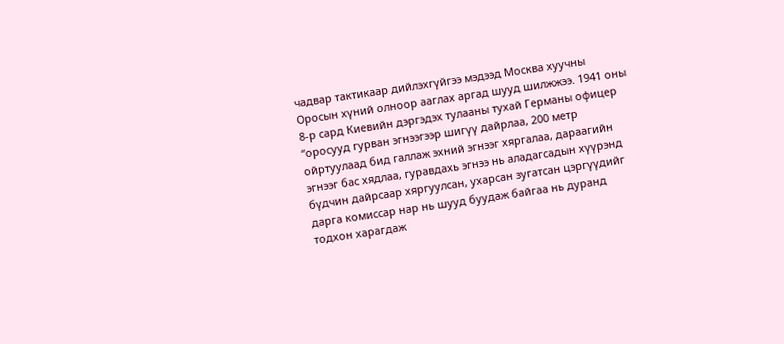чадвар тактикаар дийлэхгүйгээ мэдээд Москва хуучны Оросын хүний олноор ааглах аргад шууд шилжжээ. 1941 оны 8-р сард Киевийн дэргэдэх тулааны тухай Германы офицер “оросууд гурван эгнээгээр шигүү дайрлаа, 200 метр ойртуулаад бид галлаж эхний эгнээг хяргалаа, дараагийн эгнээг бас хядлаа, гуравдахь эгнээ нь аладагсадын хүүрэнд бүдчин дайрсаар хяргуулсан, ухарсан зугатсан цэргүүдийг дарга комиссар нар нь шууд буудаж байгаа нь дуранд тодхон харагдаж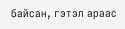байсан, гэтэл араас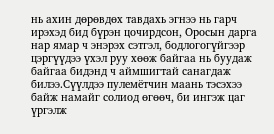нь ахин дөрөвдөх тавдахь эгнээ нь гарч ирэхэд бид бүрэн цочирдсон, Оросын дарга нар ямар ч энэрэх сэтгэл, бодлогогүйгээр цэргүүдээ үхэл руу хөөж байгаа нь буудаж байгаа бидэнд ч аймшигтай санагдаж билээ.Сүүлдээ пулемётчин маань тэсэхээ байж намайг солиод өгөөч, би ингэж цаг үргэлж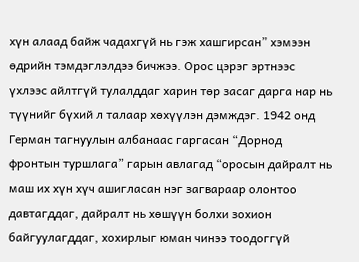хүн алаад байж чадахгүй нь гэж хашгирсан” хэмээн өдрийн тэмдэглэлдээ бичжээ. Орос цэрэг эртнээс үхлээс айлтгүй тулалддаг харин төр засаг дарга нар нь түүнийг бүхий л талаар хөхүүлэн дэмждэг. 1942 онд Герман тагнуулын албанаас гаргасан “Дорнод фронтын туршлага” гарын авлагад “оросын дайралт нь маш их хүн хүч ашигласан нэг загвараар олонтоо давтагддаг, дайралт нь хөшүүн болхи зохион байгуулагддаг, хохирлыг юман чинээ тоодоггүй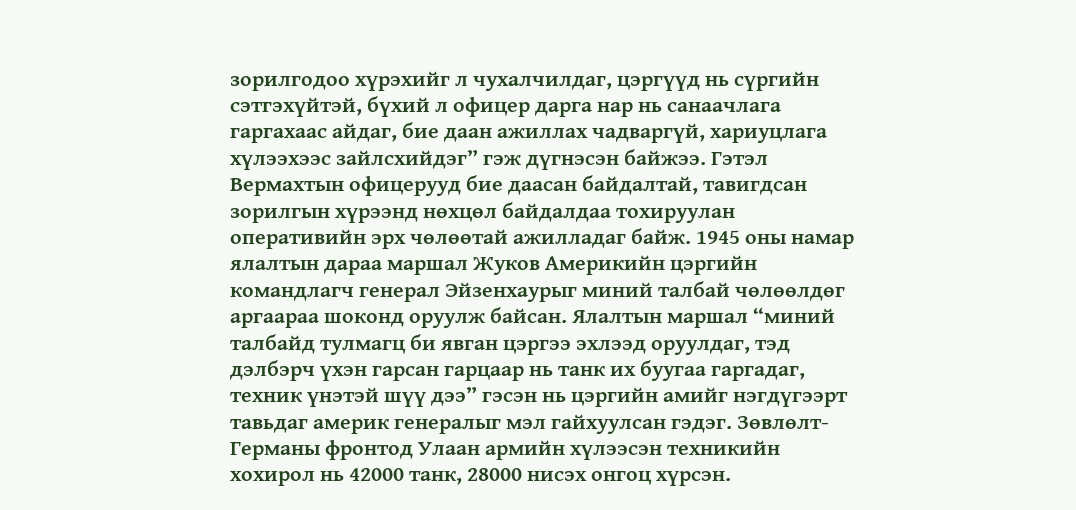зорилгодоо хүрэхийг л чухалчилдаг, цэргүүд нь сүргийн сэтгэхүйтэй, бүхий л офицер дарга нар нь санаачлага гаргахаас айдаг, бие даан ажиллах чадваргүй, хариуцлага хүлээхээс зайлсхийдэг” гэж дүгнэсэн байжээ. Гэтэл Вермахтын офицерууд бие даасан байдалтай, тавигдсан зорилгын хүрээнд нөхцөл байдалдаа тохируулан оперативийн эрх чөлөөтай ажилладаг байж. 1945 оны намар ялалтын дараа маршал Жуков Америкийн цэргийн командлагч генерал Эйзенхаурыг миний талбай чөлөөлдөг аргаараа шоконд оруулж байсан. Ялалтын маршал “миний талбайд тулмагц би явган цэргээ эхлээд оруулдаг, тэд дэлбэрч үхэн гарсан гарцаар нь танк их буугаа гаргадаг, техник үнэтэй шүү дээ” гэсэн нь цэргийн амийг нэгдүгээрт тавьдаг америк генералыг мэл гайхуулсан гэдэг. Зөвлөлт-Германы фронтод Улаан армийн хүлээсэн техникийн хохирол нь 42000 танк, 28000 нисэх онгоц хүрсэн.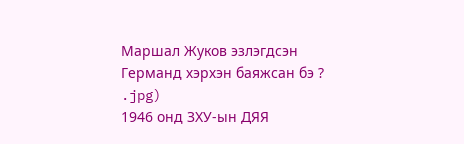Маршал Жуков эзлэгдсэн Германд хэрхэн баяжсан бэ ?
.jpg)
1946 онд ЗХУ-ын ДЯЯ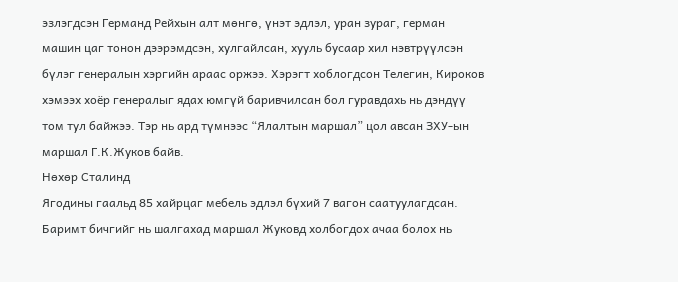эзлэгдсэн Германд Рейхын алт мөнгө, үнэт эдлэл, уран зураг, герман машин цаг тонон дээрэмдсэн, хулгайлсан, хууль бусаар хил нэвтрүүлсэн бүлэг генералын хэргийн араас оржээ. Хэрэгт хоблогдсон Телегин, Кироков хэмээх хоёр генералыг ядах юмгүй баривчилсан бол гуравдахь нь дэндүү том тул байжээ. Тэр нь ард түмнээс “Ялалтын маршал” цол авсан ЗХУ-ын маршал Г.К.Жуков байв.
Нөхөр Сталинд
Ягодины гаальд 85 хайрцаг мебель эдлэл бүхий 7 вагон саатуулагдсан. Баримт бичгийг нь шалгахад маршал Жуковд холбогдох ачаа болох нь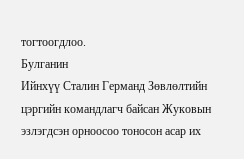тогтоогдлоо.
Булганин
Ийнхүү Сталин Германд Зөвлөлтийн цэргийн командлагч байсан Жуковын эзлэгдсэн орноосоо тоносон асар их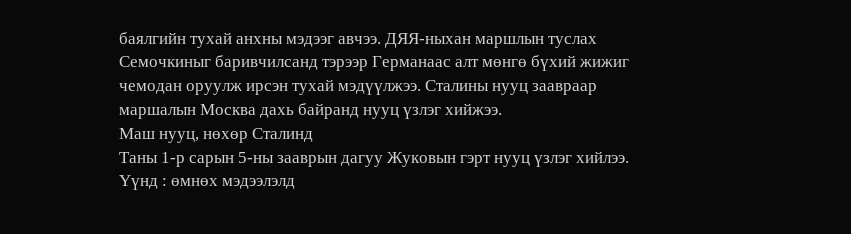баялгийн тухай анхны мэдээг авчээ. ДЯЯ-ныхан маршлын туслах Семочкиныг баривчилсанд тэрээр Германаас алт мөнгө бүхий жижиг чемодан оруулж ирсэн тухай мэдүүлжээ. Сталины нууц заавраар маршалын Москва дахь байранд нууц үзлэг хийжээ.
Маш нууц, нөхөр Сталинд
Таны 1-р сарын 5-ны зааврын дагуу Жуковын гэрт нууц үзлэг хийлээ. Үүнд : өмнөх мэдээлэлд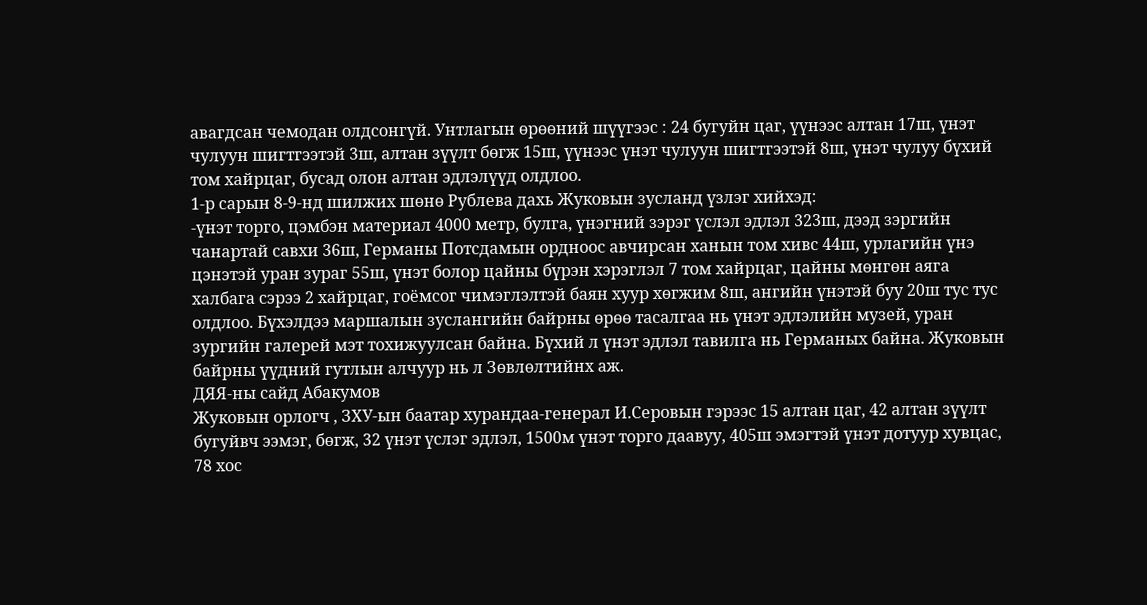авагдсан чемодан олдсонгүй. Унтлагын өрөөний шүүгээс : 24 бугуйн цаг, үүнээс алтан 17ш, үнэт чулуун шигтгээтэй 3ш, алтан зүүлт бөгж 15ш, үүнээс үнэт чулуун шигтгээтэй 8ш, үнэт чулуу бүхий том хайрцаг, бусад олон алтан эдлэлүүд олдлоо.
1-р сарын 8-9-нд шилжих шөнө Рублева дахь Жуковын зусланд үзлэг хийхэд:
-үнэт торго, цэмбэн материал 4000 метр, булга, үнэгний зэрэг үслэл эдлэл 323ш, дээд зэргийн чанартай савхи 36ш, Германы Потсдамын ордноос авчирсан ханын том хивс 44ш, урлагийн үнэ цэнэтэй уран зураг 55ш, үнэт болор цайны бүрэн хэрэглэл 7 том хайрцаг, цайны мөнгөн аяга халбага сэрээ 2 хайрцаг, гоёмсог чимэглэлтэй баян хуур хөгжим 8ш, ангийн үнэтэй буу 20ш тус тус олдлоо. Бүхэлдээ маршалын зуслангийн байрны өрөө тасалгаа нь үнэт эдлэлийн музей, уран зургийн галерей мэт тохижуулсан байна. Бүхий л үнэт эдлэл тавилга нь Германых байна. Жуковын байрны үүдний гутлын алчуур нь л Зөвлөлтийнх аж.
ДЯЯ-ны сайд Абакумов
Жуковын орлогч , ЗХУ-ын баатар хурандаа-генерал И.Серовын гэрээс 15 алтан цаг, 42 алтан зүүлт бугуйвч ээмэг, бөгж, 32 үнэт үслэг эдлэл, 1500м үнэт торго даавуу, 405ш эмэгтэй үнэт дотуур хувцас, 78 хос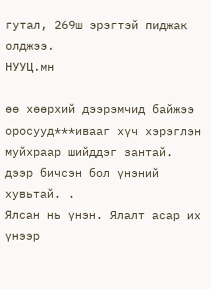гутал, 269ш эрэгтэй пиджак олджээ.
НУУЦ.мн

өө хөөрхий дээрэмчид байжээ
оросууд***ивааг хүч хэрэглэн муйхраар шийддэг зантай. дээр бичсэн бол үнэний хувьтай. .
Ялсан нь үнэн. Ялалт асар их үнээр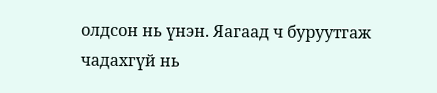олдсон нь үнэн. Яагаад ч буруутгаж чадахгүй нь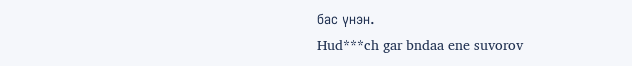бас үнэн.
Hud***ch gar bndaa ene suvorov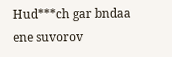Hud***ch gar bndaa ene suvorov